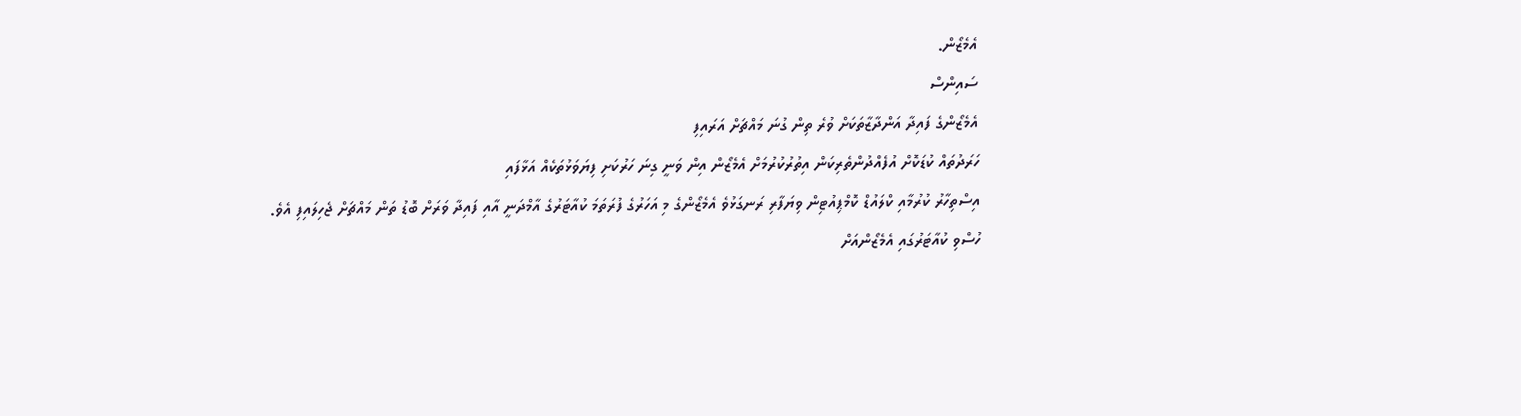އެމެޒޯން.
ސައިންސް
އެމެޒޯންގެ ފައިދާ އަންދާޒާތަކަށް ވުރެ ތިން ގުނަ މައްޗަށް އަރައިފި
ހަރަދުތައް ކުޑަކޮށް އުފެއްދުންތެރިކަން އިތުރުކުރުމަށް އެމެޒޯން އިން ވަނީ ގިނަ ހަރުކަށި ފިޔަވަޅުތަކެއް އަޅާފައި
އިސްތިހާރު ކުރުމާއި ކްލައުޑް ކޮމްޕިއުޓިން ވިޔަފާރި ރަނގަޅުވެ އެމެޒޯންގެ މި އަހަރުގެ ފުރަތަމަ ކުއާޓަރުގެ އާމްދަނީ އާއި ފައިދާ ވަރަށް ބޮޑު ތަން މައްޗަށް ޖެހިލައިފި އެވެ.
ހުސްވި ކުއާޓަރުގައި އެމެޒޯންއަށް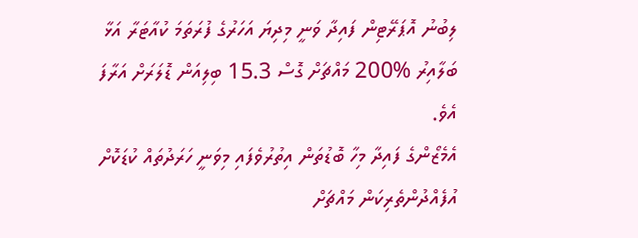ލިބުނު އޮޕަރޭޓިން ފައިދާ ވަނީ މިދިޔަ އަހަރުގެ ފުރަތަމަ ކުއާޓަރާ އަޅާ ބަލާއިރު %200 މައްޗަށް ގޮސް 15.3 ބިލިއަން ޑޮލަރަށް އަރާފަ އެވެ.
އެމެޒޯންގެ ފައިދާ މިހާ ބޮޑުތަން އިތުރުވެފައި މިވަނީ ހަރަދުތައް ކުޑަކޮށް އުފެއްދުންތެރިކަން މައްޗަށް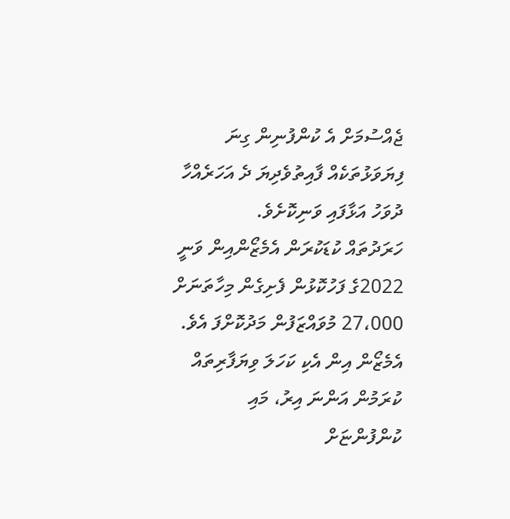ޖެއްސުމަށް އެ ކުންފުނިން ގިނަ ފިޔަވަޅުތަކެއް ފާއިތުވެދިޔަ ދެ އަހަރެއްހާ ދުވަހު އަޅާފައި ވަނިކޮށެވެ.
ހަރަދުތައް ކުޑަކުރަން އެމެޒޯންއިން ވަނީ 2022ގެ ފަހުކޮޅުން ފެށިގެން މިހާތަނަށް 27،000 މުވައްޒަފުން މަދުކޮށްފަ އެވެ.
އެމެޒޯން އިން އެކި ކަހަލަ ވިޔަފާރިތައް ކުރަމުން އަންނަ އިރު، މައި ކުންފުންޏަށް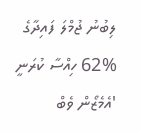ލިބުނު ޖުމްލަ ފައިދާގެ %62 ހިއްސާ ކުރަނީ 'އެމެޒޯން ވެބް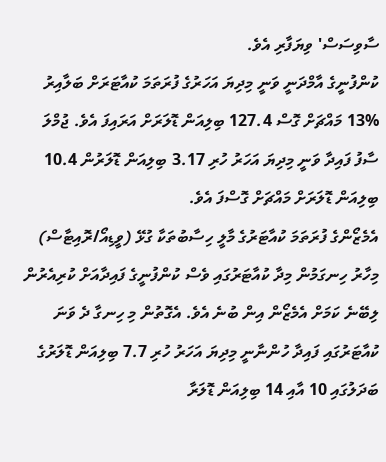ސާވިސަސް' ވިޔަފާރި އެވެ.
ކުންފުނީގެ އާމްދަނީ ވަނީ މިދިޔަ އަހަރުގެ ފުރަތަމަ ކުއާޓަރަށް ބަލާއިރު %13 މައްޗަށް ގޮސް 127.4 ބިލިއަން ޑޮލަރަށް އަރައިފަ އެވެ. ޖުމްލަ ސާފު ފައިދާ ވަނީ މިދިޔަ އަހަރު ހުރި 3.17 ބިލިއަން ޑޮލަރުން 10.4 ބިލިއަން ޑޮލަރަށް މައްޗަށް ގޮސްފަ އެވެ.
އެމެޒޯންގެ ފުރަތަމަ ކުއާޓަރުގެ މާލީ ހިސާބުތަކާ ގުޅޭ (ވީޑިއޯ/ރޮއިޓާސް)
މިހާރު ހިނގަމުން މިދާ ކުއާޓަރުގައި ވެސް ކުންފުނީގެ ފައިދާއަށް ކުރިއެރުން ލިބޭނެ ކަމަށް އެމެޒޯން އިން ބުނެ އެވެ. އެގޮތުން މި ހިނގާ ދެ ވަނަ ކުއާޓަރުގައި ފައިދާ ހުންނާނީ މިދިޔަ އަހަރު ހުރި 7.7 ބިލިއަން ޑޮލަރުގެ ބަދަލުގައި 10 އާއި 14 ބިލިއަން ޑޮލަރާ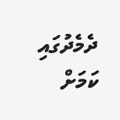ދެމެދުގައި ކަމަށް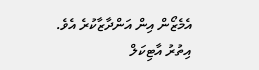އެމެޒޯން އިން އަންދާޒާކުރެ އެވެ.
އިތުރު އާޓިކަލް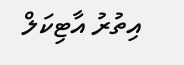އިތުރު އާޓިކަލް